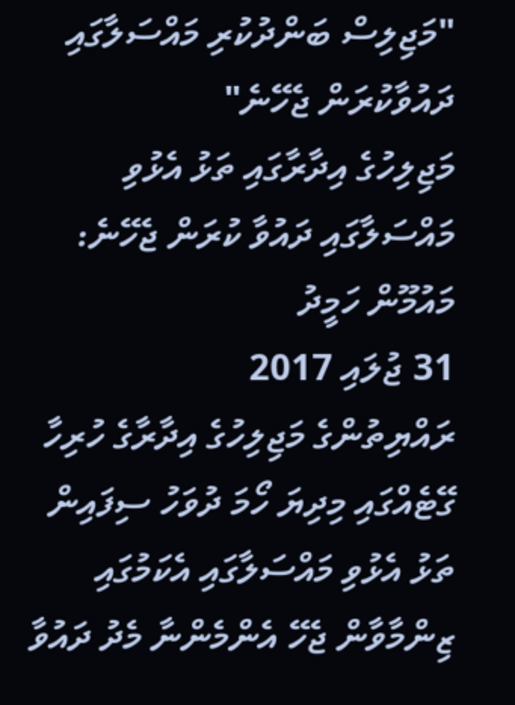"މަޖިލިސް ބަންދުކުރި މައްސަލާގައި ދައުވާކުރަން ޖެހޭނެ"
މަޖިލިހުގެ އިދާރާގައި ތަޅު އެޅުވި މައްސަލާގައި ދައުވާ ކުރަން ޖެހޭނެ: މައުމޫން ހަމީދު
31 ޖުލައި 2017
ރައްޔިތުންގެ މަޖިލިހުގެ އިދާރާގެ ހުރިހާ ގޭޓެއްގައި މިދިޔަ ހޯމަ ދުވަހު ސިފައިން ތަޅު އެޅުވި މައްސަލާގައި އެކަމުގައި ޒިންމާވާން ޖެހޭ އެންމެންނާ މެދު ދައުވާ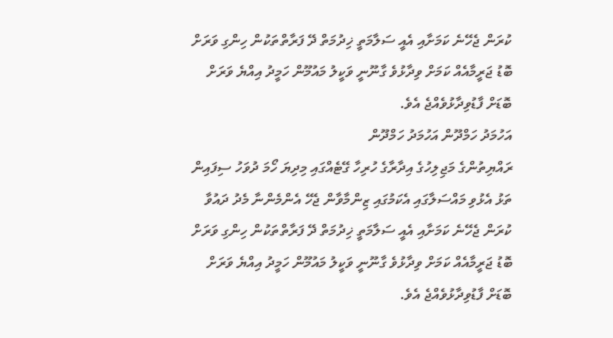ކުރަން ޖެހޭނެ ކަމަށާއި އެއީ ސަލާމަތީ ޚިދުމަތް ދޭ ފަރާތްތަކުން ހިންގި ވަރަށް ބޮޑު ޖަރީމާއެއް ކަމަށް ވިދާޅުވެ ގާނޫނީ ވަކީލު މައުމޫން ހަމީދު އިއްޔެ ވަރަށް ބޮޑަށް ފާޑުވިދާޅުވެއްޖެ އެވެ.
އަހުމަދު ހަމްދޫން އަހުމަދު ހަމްދޫން
ރައްޔިތުންގެ މަޖިލިހުގެ އިދާރާގެ ހުރިހާ ގޭޓެއްގައި މިދިޔަ ހޯމަ ދުވަހު ސިފައިން ތަޅު އެޅުވި މައްސަލާގައި އެކަމުގައި ޒިންމާވާން ޖެހޭ އެންމެންނާ މެދު ދައުވާ ކުރަން ޖެހޭނެ ކަމަށާއި އެއީ ސަލާމަތީ ޚިދުމަތް ދޭ ފަރާތްތަކުން ހިންގި ވަރަށް ބޮޑު ޖަރީމާއެއް ކަމަށް ވިދާޅުވެ ގާނޫނީ ވަކީލު މައުމޫން ހަމީދު އިއްޔެ ވަރަށް ބޮޑަށް ފާޑުވިދާޅުވެއްޖެ އެވެ.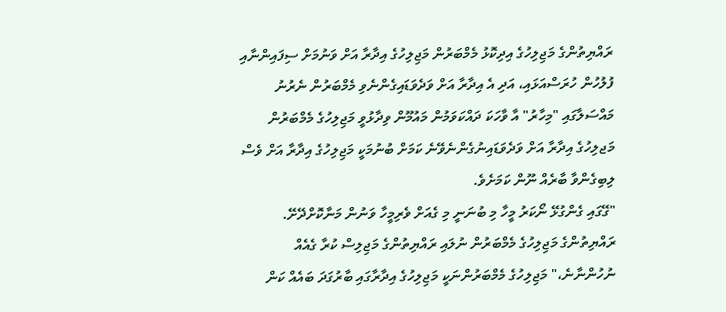ރައްޔިތުންގެ މަޖިލިހުގެ އިދިކޮޅު މެމްބަރުން މަޖިލިހުގެ އިދާރާ އަށް ވަނުމަށް ސިފައިންނާއި ފުލުހުން ހުރަސްއަޅައި، އަދި އެ އިދާރާ އަށް ވަދެވަޑައިގެންނެވި މެމްބަރުން ނެރުނު މައްސަލާގައި "މިހާރު" އާ ވާހަކަ ދައްކަވަމުން މައުމޫން ވިދާޅުވީ މަޖިލިހުގެ މެމްބަރުން މަޖލިހުގެ އިދާރާ އަށް ވަދެވަޑައިނުގެންނެވޭނެ ކަމަށް ބުނުމަކީ މަޖިލިހުގެ އިދާރާ އަށް ވެސް ލިބިގެންވާ ބާރެއް ނޫން ކަމަށެވެ.
"ގޭގައި ގެންގުޅޭ ނޯކަރު މީހާ މި ބުނަނީ މި ގެއަށް ވެރިމީހާ ވަނުން މަނާކޮށްދޭށޭ. ރައްޔިތުންގެ މަޖިލިހުގެ މެމްބަރުން ނުލައި ރައްޔިތުންގެ މަޖިލިސް ކުރާ ގެއެއް ނުހުންނާނެ،" މަޖިލިހުގެ މެމްބަރުންނަކީ މަޖިލިހުގެ އިދާރާގައި ބާރުގަދަ ބައެއް ކަން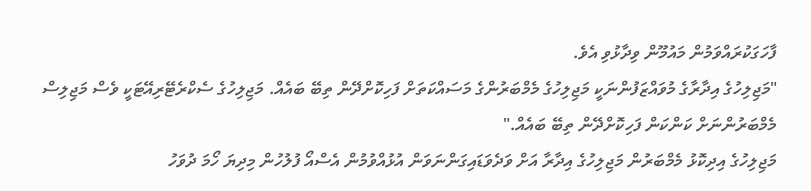ފާހަގަކުރައްވަމުން މައުމޫން ވިދާޅުވި އެވެ.
"މަޖިލިހުގެ އިދާރާގެ މުވައްޒަފުންނަކީ މަޖިލިހުގެ މެމްބަރުންގެ މަސައްކަތަށް ފަހިކޮށްދޭން ތިބޭ ބައެއް. މަޖިލިހުގެ ސެކްރެޓޭރިއޭޓަކީ ވެސް މަޖިލިސް މެމްބަރުންނަށް ކަންކަން ފަހިކޮށްދޭން ތިބޭ ބައެއް."
މަޖިލިހުގެ އިދިކޮޅު މެމްބަރުން މަޖިލިހުގެ އިދާރާ އަށް ވަދެވަޑައިގަންނަވަން އުޅުއްވުމުން އެސްއޯ ފުލުހުން މިދިޔަ ހޯމަ ދުވަހު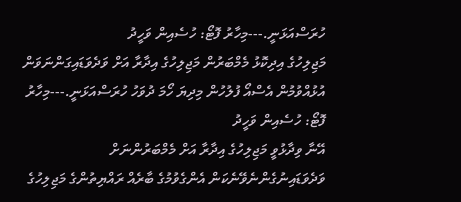ހުރަސްއަޅަނީ.---މިހާރު ފޮޓޯ: ހުސެއިން ވަހީދު
މަޖިލިހުގެ އިދިކޮޅު މެމްބަރުން މަޖިލިހުގެ އިދާރާ އަށް ވަދެވަޑައިގަންނަވަން އުޅުއްވުމުން އެސްއޯ ފުލުހުން މިދިޔަ ހޯމަ ދުވަހު ހުރަސްއަޅަނީ.---މިހާރު ފޮޓޯ: ހުސެއިން ވަހީދު
އޭނާ ވިދާޅުވީ މަޖިލިހުގެ އިދާރާ އަށް މެމްބަރުންނަށް ވަދެވަޑައިނުގެންނެވޭނެކަން އެންގެވުމުގެ ބާރެއް ރައްޔިތުންގެ މަޖިލިހުގެ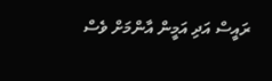ރައީސް އަދި އަމީން އާންމަށް ވެސް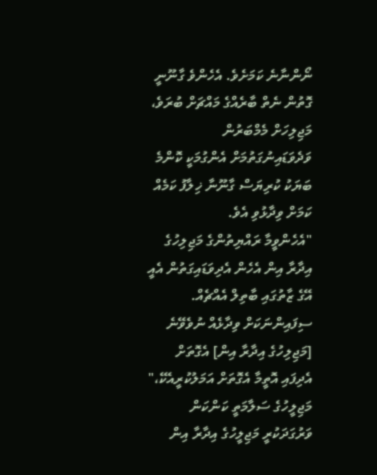ނޯންނާނެ ކަމަށެވެ. އެހެންވެ ގާނޫނީ ގޮތުން ނެތް ބާރެއްގެ މައްޗަށް ބުރަވެ، މަޖިލިހަށް މެމްބަރުން ވަދެވަޑައިނުގަތުމަށް އެންގުމަކީ ކޮންމެ ބަޔަކު ކުރިޔަސް ގާނޫނާ ޚިލާފު ކަމެއް ކަމަށް ވިދާޅުވި އެވެ.
"އެހެންވީމާ ރައްޔިތުންގެ މަޖިލިހުގެ އިދާރާ އިން އެހެން އެދިވަޑައިގަތުން އެއީ އޭގެ ޒާތުގައި ބާތިލް އެއްޗެއް. ސިފައިންނަކަށް ވިދާޅެއް ނުވެވޭނެ [މަޖިލިހުގެ އިދާރާ އިން] އެގޮތަށް އެދިފައި އޮތީމާ އެގޮތަށް އަމަލުކުރީއެކޭ،" މަޖިލީހުގެ ސަލާމަތީ ކަންކަން ވަރުގަދަކުރީ މަޖިލީހުގެ އިދާރާ އިން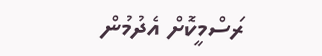ރަސްމީކޮށް އެދުމުން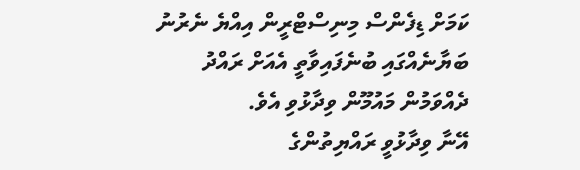ކަމަށް ޑިފެންސް މިނިސްޓްރީން އިއްޔެ ނެރުނު ބަޔާނެއްގައި ބުނެފައިވާތީ އެއަށް ރައްދު ދެއްވަމުން މައުމޫން ވިދާޅުވި އެވެ.
އޭނާ ވިދާޅުވީ ރައްޔިތުންގެ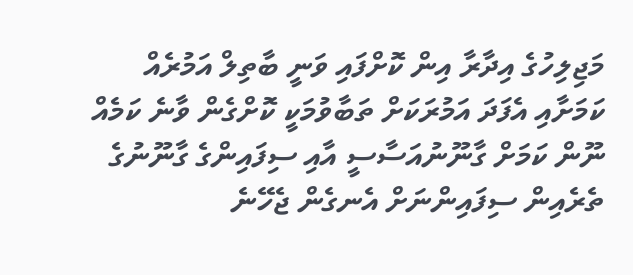މަޖިލިހުގެ އިދާރާ އިން ކޮށްފައި ވަނީ ބާތިލް އަމުރެއް ކަމަށާއި އެފަދަ އަމުރަކަށް ތަބާވުމަކީ ކޮށްގެން ވާނެ ކަމެއް ނޫން ކަމަށް ގާނޫނުއަސާސީ އާއި ސިފައިންގެ ގާނޫނުގެ ތެރެއިން ސިފައިންނަށް އެނގެން ޖެހޭނެ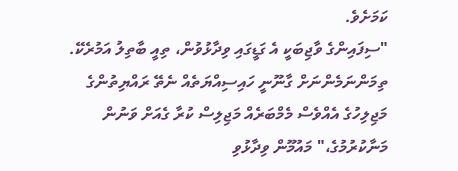ކަމަށެވެ.
"ސިފައިންގެ ވާޖިބަކީ އެ ގަޑީގައި ވިދާޅުވުން، ތިއީ ބާތިލު އަމުރެކޭ. ތިމަންނަމެންނަށް ގާނޫނީ ހައިސިއްޔަތެއް ނެތޭ ރައްޔިތުންގެ މަޖިލިހުގެ އެއްވެސް މެމްބަރެއް މަޖިލިސް ކުރާ ގެއަށް ވަނުން މަނާކުރުމުގެ،" މައުމޫން ވިދާޅުވި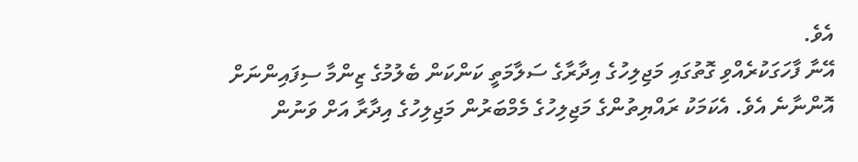އެވެ.
އޭނާ ފާހަގަކުރެއްވި ގޮތުގައި މަޖިލިހުގެ އިދާރާގެ ސަލާމަތީ ކަންކަން ބެލުމުގެ ޒިންމާ ސިފައިންނަށް އޮންނާނެ އެވެ. އެކަމަކު ރައްޔިތުންގެ މަޖިލިހުގެ މެމްބަރުން މަޖިލިހުގެ އިދާރާ އަށް ވަނުން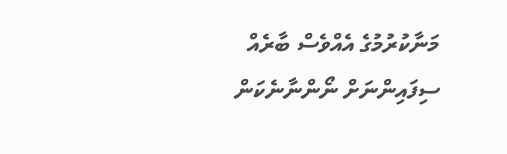މަނާކުރުމުގެ އެއްވެސް ބާރެއް ސިފައިންނަށް ނޯންނާނެކަން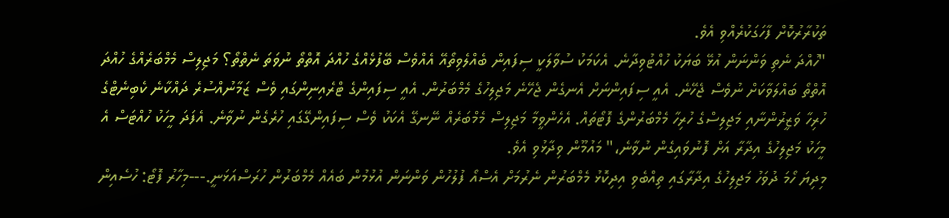ތަކުރާރުކޮށް ފާހަގަކުރެއްވި އެވެ.
"ހުއްދަ ނެތި ވަންނަން އުޅޭ ބަޔަކު ހުއްޓުވިދާނެ. އެކަމަކު ސުވާލަކީ ސިފައިން ބެއްލެވިތޯއޭ އެއްވެސް ބޭފުޅެއްގެ ހުއްދަ އޮތްތޯ ނުވަތަ ނެތްތޯ؟ މަޖިލިސް މެމްބަރެއްގެ ހުއްދަ އޮތްތޯ ބައްލަވާކަށް ނުވެސް ޖެހޭނެ. އެއީ ސިފައިންނަށް އެނގެން ޖެހޭނެ މަޖިލިހުގެ މެމްބަރުން. އެއީ ސިފައިންގެ ޓްރެއިނިންގައި ވެސް ޒަމާނުއްސުރެ ދައްކާނެ ކެބިނެޓްގެ ހުރިހާ ވަޒީރުންނާއި މަޖިލިސްގެ ހުރިހާ މެމްބަރުންގެ ފޮޓޯތައް. އެހެންވީމާ މަޖިލިސް މެމްބަރެއް ނޭނގޭ އެކަކު ވެސް ސިފައިންގޭގައި ހުރެގެން ނުވާނެ. އެފަދަ މީހަކު ހުއްޓަސް އެ މީހަކު މަޖިލިހުގެ އިދާރާ އަށް ފޮނުވައިގެން ނުވާނެ،" މައުމޫން ވިދާޅުވި އެވެ.
މިދިޔަ ހޯމަ ދުވަހު މަޖިލިހުގެ އިދާރާގައި ތިއްބެވި އިދިކޮޅު މެމްބަރުން ނެރުމަށް އެސްއޯ ފުލުހުން ވަންނަން އުޅުމުން ބައެއް މެމްބަރުން ހުރަސްއަޅަނީ.---މިހާރު ފޮޓޯ: ހުސެއިން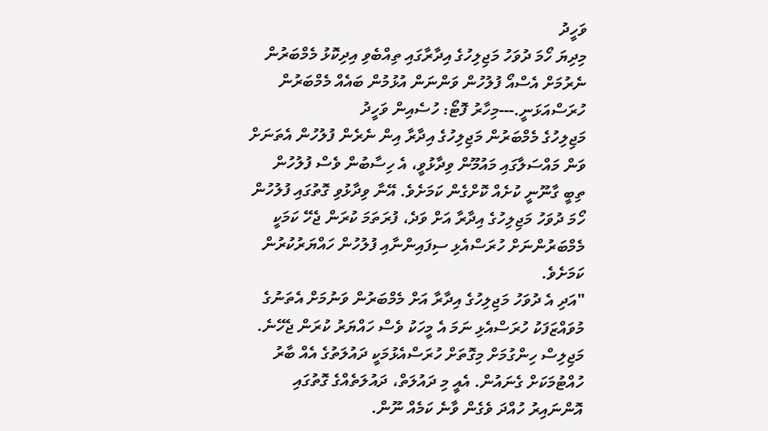ވަހީދު
މިދިޔަ ހޯމަ ދުވަހު މަޖިލިހުގެ އިދާރާގައި ތިއްބެވި އިދިކޮޅު މެމްބަރުން ނެރުމަށް އެސްއޯ ފުލުހުން ވަންނަން އުޅުމުން ބައެއް މެމްބަރުން ހުރަސްއަޅަނީ.---މިހާރު ފޮޓޯ: ހުސެއިން ވަހީދު
މަޖިލިހުގެ މެމްބަރުން މަޖިލިހުގެ އިދާރާ އިން ނެރެން ފުލުހުން އެތަނަށް ވަން މައްސަލާގައި މައުމޫން ވިދާޅުވީ، އެ ހިސާބުން ވެސް ފުލުހުން ތިބީ ގާނޫނީ ކުށެއް ކޮށްގެން ކަމަށެވެ. އޭނާ ވިދާޅުވި ގޮތުގައި ފުލުހުން ހޯމަ ދުވަހު މަޖިލިހުގެ އިދާރާ އަށް ވަދެ، ފުރަތަމަ ކުރަން ޖެހޭ ކަމަކީ މެމްބަރުންނަށް ހުރަސްއެޅި ސިފައިންނާއި ފުލުހުން ހައްޔަރުކުރުން ކަމަށެވެ.
"އަދި އެ ދުވަހު މަޖިލިހުގެ އިދާރާ އަށް މެމްބަރުން ވަނުމަށް އެތަނުގެ މުވައްޒަފަކު ހުރަސްއެޅި ނަމަ އެ މީހަކު ވެސް ހައްޔަރު ކުރަން ޖެހޭނެ. މަޖިލިސް ހިންގުމަށް މިގޮތަށް ހުރަސްއެޅުމަކީ ދައުލަތުގެ އެއް ބާރު ހުއްޓުމަކަށް ގެނައުން. އެއީ މި ދައުލަތް، ދައުލަތެއްގެ ގޮތުގައި އޮންނައިރު ހުއްދަ ވެގެން ވާނެ ކަމެއް ނޫން.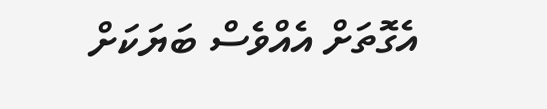އެގޮތަށް އެއްވެސް ބަޔަކަށް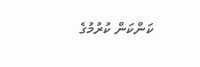ކަންކަން ކުރުމުގެ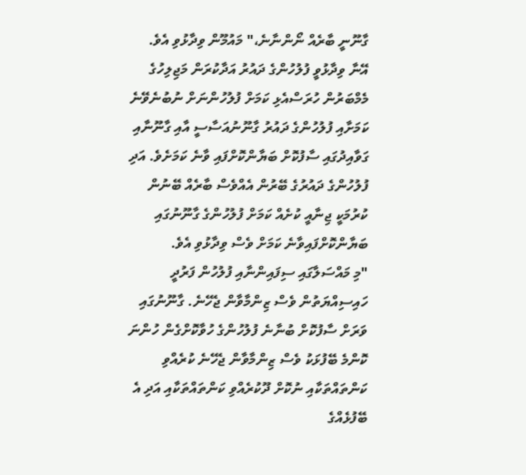ގާނޫނީ ބާރެއް ނޯންނާނެ،" މައުމޫން ވިދާޅުވި އެވެ.
އޭނާ ވިދާޅުވީ ފުލުހުންގެ ދައުރު އަދާކުރަން މަޖިލިހުގެ މެމްބަރުން ހުރަސްއެޅި ކަމަށް ފުލުހުންނަށް ނުބުނެވޭނެ ކަމަށާއި ފުލުހުންގެ ދައުރު ގާނޫނުއަސާސީ އާއި ގާނޫނާއި ގަވާއިދުގައި ސާފުކޮށް ބަޔާންކޮށްފައި ވާނެ ކަމަށެވެ. އަދި ފުލުހުންގެ ދައުރުގެ ބޭރުން އެއްވެސް ބާރެއް ބޭނުން ކުރުމަކީ ޖިނާއީ ކުށެއް ކަމަށް ފުލުހުންގެ ގާނޫނުގައި ބަޔާންކޮށްފައިވާނެ ކަމަށް ވެސް ވިދާޅުވި އެވެ.
"މި މައްސަލާގައި ސިފައިންނާއި ފުލުހުން ފަރުދީ ހައިސިއްޔަތުން ވެސް ޒިންމާވާން ޖެހޭނެ. ގާނޫނުގައި ވަރަށް ސާފުކޮށް ބުނާނެ ފުލުހުންގެ ހުވާކޮށްގެން ހުންނަ ކޮންމެ ބޭފުޅަކު ވެސް ޒިންމާވާން ޖެހޭނެ ކުރެއްވި ކަންތައްތަކާއި ނުކޮށް ދޫކުރެއްވި ކަންތައްތަކާއި އަދި އެ ބޭފުޅެއްގެ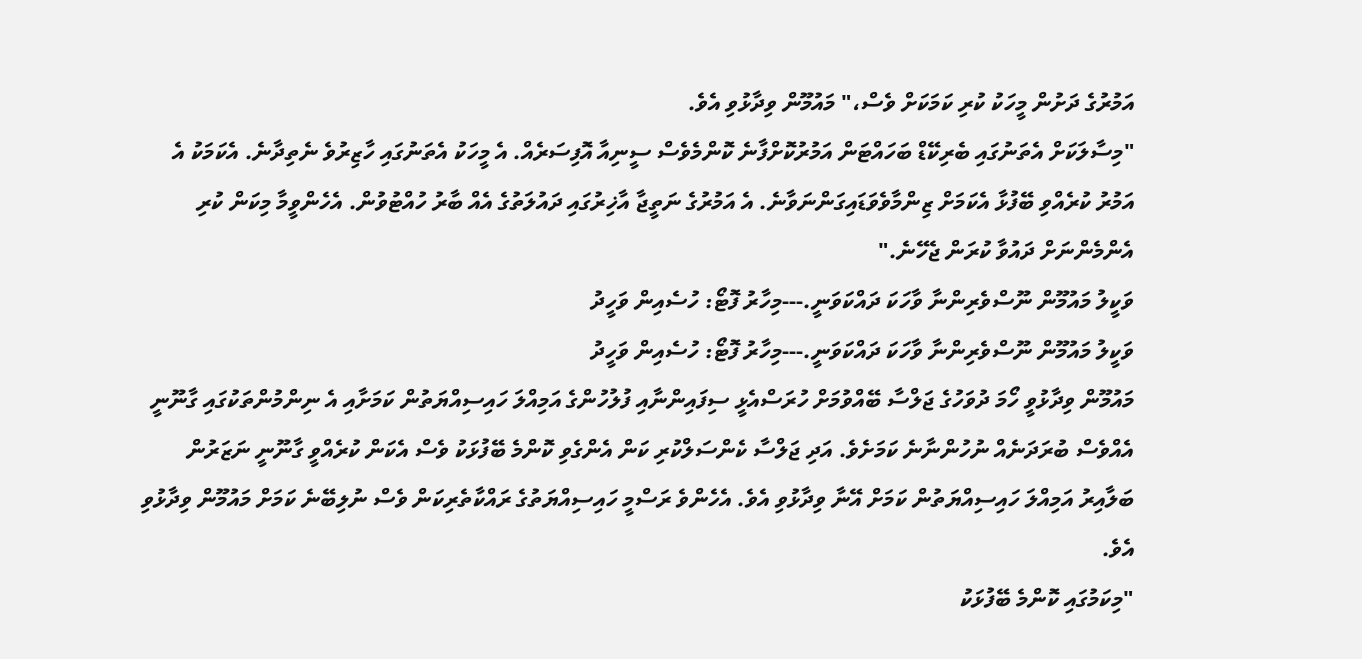އަމުރުގެ ދަށުން މީހަކު ކުރި ކަމަކަށް ވެސް،" މައުމޫން ވިދާޅުވި އެވެ.
"މިސާލަކަށް އެތަނުގައި ބެރިކޭޑް ބަހައްޓަން އަމުރުކޮށްފާނެ ކޮންމެވެސް ސީނިއާ އޮފިސަރެއް. އެ މީހަކު އެތަނުގައި ހާޒިރުވެ ނެތިދާނެ. އެކަމަކު އެ އަމުރު ކުރެއްވި ބޭފުޅާ އެކަމަށް ޒިންމާވެވަޑައިގަންނަވާނެ. އެ އަމުރުގެ ނަތީޖާ އާޚިރުގައި ދައުލަތުގެ އެއް ބާރު ހުއްޓުވުން. އެހެންވީމާ މިކަން ކުރި އެންމެންނަށް ދައުވާ ކުރަން ޖެހޭނެ."
ވަކީލު މައުމޫން ނޫސްވެރިންނާ ވާހަކަ ދައްކަވަނީ.---މިހާރު ފޮޓޯ: ހުސެއިން ވަހީދު
ވަކީލު މައުމޫން ނޫސްވެރިންނާ ވާހަކަ ދައްކަވަނީ.---މިހާރު ފޮޓޯ: ހުސެއިން ވަހީދު
މައުމޫން ވިދާޅުވީ ހޯމަ ދުވަހުގެ ޖަލްސާ ބޭއްވުމަށް ހުރަސްއެޅީ ސިފައިންނާއި ފުލުހުންގެ އަމިއްލަ ހައިސިއްޔަތުން ކަމަށާއި އެ ނިންމުންތަކުގައި ގާނޫނީ އެއްވެސް ބުރަދަނެއް ނުހުންނާނެ ކަމަށެވެ. އަދި ޖަލްސާ ކެންސަލްކުރި ކަން އެންގެވި ކޮންމެ ބޭފުޅަކު ވެސް އެކަން ކުރެއްވީ ގާނޫނީ ނަޒަރުން ބަލާއިރު އަމިއްލަ ހައިސިއްޔަތުން ކަމަށް އޭނާ ވިދާޅުވި އެވެ. އެހެންވެ ރަސްމީ ހައިސިއްޔަތުގެ ރައްކާތެރިކަން ވެސް ނުލިބޭނެ ކަމަށް މައުމޫން ވިދާޅުވި އެވެ.
"މިކަމުގައި ކޮންމެ ބޭފުޅަކު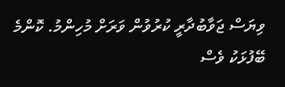ވިޔަސް ޖަވާބުދާރީ ކުރުވުން ވަރަށް މުހިންމު. ކޮންމެ ބޭފުޅަކު ވެސް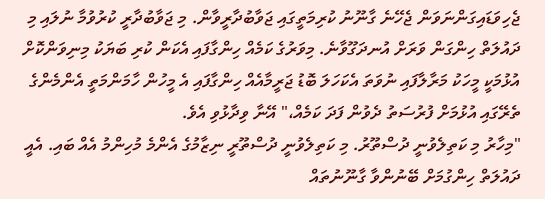ޖެހިވަޑައިގަންނަވަން ޖެހޭނެ ގާނޫނު ކުރިމަތީގައި ޖަވާބުދާރީވާން. މި ޖަވާބުދާރީ ކުރުވުމާ ނުލައި މި ދައުލަތް ހިންގަން ވަރަށް އުނދަގޫވާނެ. މިވަރުގެ ކަމެއް ހިންގާފައި އެކަން ކުރި ބަޔަކު މިނިވަންކޮށް އުޅުމަކީ މީހަކު މަރާލާފައި ނުވަތަ އެކަހަލަ ބޮޑު ޖަރީމާއެއް ހިންގާފައި އެ މީހުން ހާމަންމަތީ އެންމެންގެ ތެރޭގައި އުޅުމަށް ފުރުސަތު ދެވުން ފަދަ ކަމެއް،" އޭނާ ވިދާޅުވި އެވެ.
"މިހާރު މި ކަތިލެވުނީ ދުސްތޫރު. މި ކަތިލެވުނީ ދުސްތޫރީ ނިޒާމުގެ އެންމެ މުހިންމު އެއް ބައި. އެއީ ދައުލަތް ހިންގުމަށް ބޭނުންވާ ގާނޫނުތައް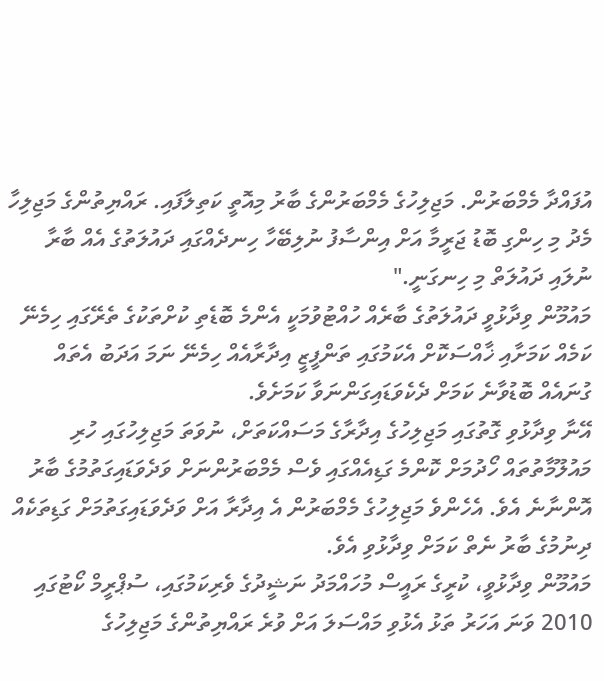އުފައްދާ މެމްބަރުން. މަޖިލިހުގެ މެމްބަރުންގެ ބާރު މިއޮތީ ކަތިލާފައި. ރައްޔިތުންގެ މަޖިލިހާ މެދު މި ހިންގި ބޮޑު ޖަރީމާ އަށް އިންސާފު ނުލިބޭހާ ހިނދެއްގައި ދައުލަތުގެ އެއް ބާރާ ނުލައި ދައުލަތް މި ހިނގަނީ."
މައުމޫން ވިދާޅުވީ ދައުލަތުގެ ބާރެއް ހުއްޓުވުމަކީ އެންމެ ބޮޑެތި ކުށްތަކުގެ ތެރޭގައި ހިމެނޭ ކަމެއް ކަމަށާއި ޚާއްސަކޮށް އެކަމުގައި ތަންފީޒީ އިދާރާއެއް ހިމެނޭ ނަމަ އަދަބު އެތައް ގުނައެއް ބޮޑުވާނެ ކަމަށް ދެކެވަޑައިގަންނަވާ ކަމަށެވެ.
އޭނާ ވިދާޅުވި ގޮތުގައި މަޖިލިހުގެ އިދާރާގެ މަސައްކަތަށް، ނުވަތަ މަޖިލިހުގައި ހުރި މައުލޫމާތުތައް ހޯދުމަށް ކޮންމެ ގަޑިއެއްގައި ވެސް މެމްބަރުންނަށް ވަދެވަޑައިގަތުމުގެ ބާރު އޮންނާނެ އެވެ. އެހެންވެ މަޖިލިހުގެ މެމްބަރުން އެ އިދާރާ އަށް ވަދެވަޑައިގަތުމަށް ގަޑިތަކެއް ދިނުމުގެ ބާރު ނެތް ކަމަށް ވިދާޅުވި އެވެ.
މައުމޫން ވިދާޅުވީ، ކުރީގެ ރައީސް މުހައްމަދު ނަޝީދުގެ ވެރިކަމުގައި، ސުޕްރީމް ކޯޓުގައި 2010 ވަނަ އަހަރު ތަޅު އެޅުވި މައްސަލަ އަށް ވުރެ ރައްޔިތުންގެ މަޖިލިހުގެ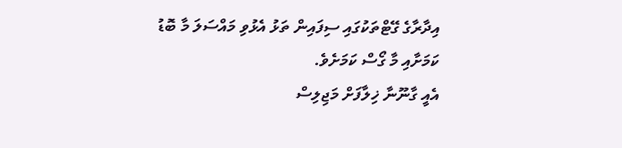އިދާރާގެ ގޭޓްތަކުގައި ސިފައިން ތަޅު އެޅުވި މައްސަލަ މާ ބޮޑު ކަމަށާއި މާ ގޯސް ކަމަށެވެ.
އެއީ ގާނޫނާ ޚިލާފަށް މަޖިލިސް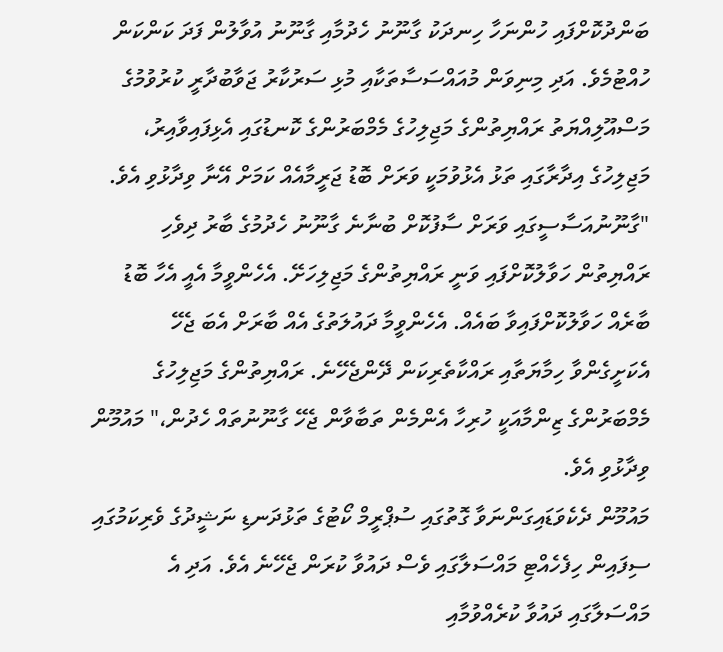ބަންދުކޮށްފައި ހުންނަހާ ހިނދަކު ގާނޫނު ހެދުމާއި ގާނޫނު އުވާލުން ފަދަ ކަންކަން ހުއްޓުމެވެ. އަދި މިނިވަން މުއައްސަސާތަކާއި މުޅި ސަރުކާރު ޖަވާބުދާރީ ކުރުވުމުގެ މަސްއޫލިއްޔަތު ރައްޔިތުންގެ މަޖިލިހުގެ މެމްބަރުންގެ ކޮނޑުގައި އެޅިފައިވާއިރު، މަޖިލިހުގެ އިދާރާގައި ތަޅު އެޅުވުމަކީ ވަރަށް ބޮޑު ޖަރީމާއެއް ކަމަށް އޭނާ ވިދާޅުވި އެވެ.
"ގާނޫނުއަސާސީގައި ވަރަށް ސާފުކޮށް ބުނާނެ ގާނޫނު ހެދުމުގެ ބާރު ދިވެހި ރައްޔިތުން ހަވާލުކޮށްފައި ވަނީ ރައްޔިތުންގެ މަޖިލިހަށޭ. އެހެންވީމާ އެއީ އެހާ ބޮޑު ބާރެއް ހަވާލުކޮށްފައިވާ ބައެއް. އެހެންވީމާ ދައުލަތުގެ އެއް ބާރަށް އެބަ ޖެހޭ އެކަށީގެންވާ ހިމާޔަތާއި ރައްކާތެރިކަން ދޭންޖެހޭނެ. ރައްޔިތުންގެ މަޖިލިހުގެ މެމްބަރުންގެ ޒިންމާއަކީ ހުރިހާ އެންމެން ތަބާވާން ޖެހޭ ގާނޫނުތައް ހެދުން،" މައުމޫން ވިދާޅުވި އެވެ.
މައުމޫން ދެކެވަޑައިގަންނަވާ ގޮތުގައި ސުޕްރީމް ކޯޓުގެ ތަޅުދަނޑި ނަޝީދުގެ ވެރިކަމުގައި ސިފައިން ހިފެހެއްޓި މައްސަލާގައި ވެސް ދައުވާ ކުރަން ޖެހޭނެ އެވެ. އަދި އެ މައްސަލާގައި ދައުވާ ކުރެއްވުމާއި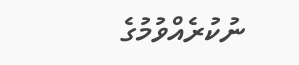ނުކުރެއްވުމުގެ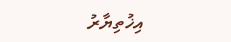އިޚުތިޔާރު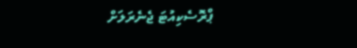ޕްރޮސެކިއުޓަ ޖެނެރަލަށް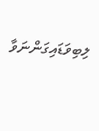ލިބިވަޑައިގަންނަވާ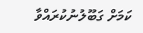ކަމަށް ގަބޫލުނުކުރައްވާ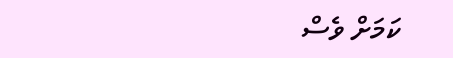ކަމަށް ވެސް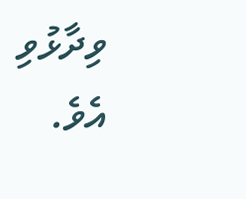ވިދާޅުވި އެވެ.